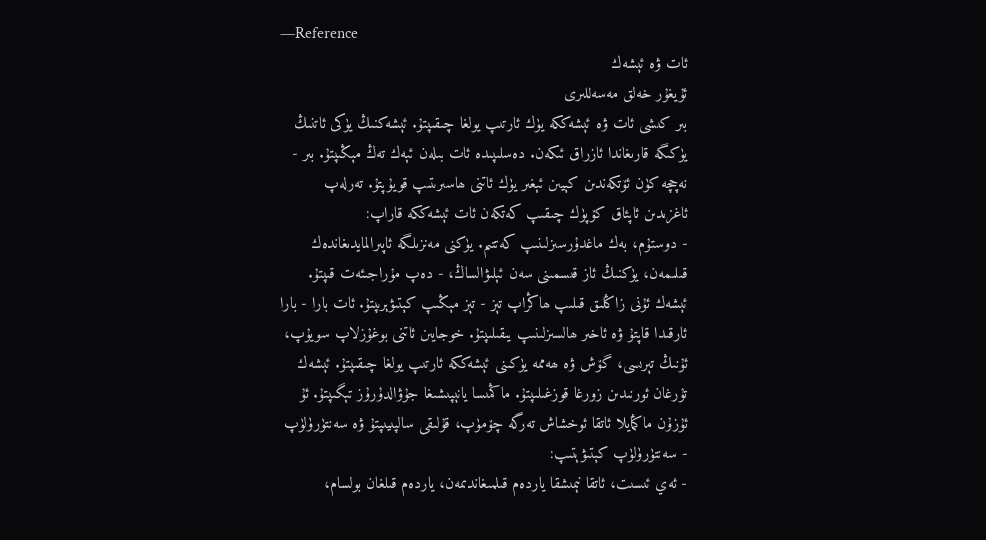—Reference
ئات ۋە ئېشەك
ئۇيغۇر خەلق مەسەللىرى
بىر كىشى ئات ۋە ئېشەككە يۈك ئارتىپ يولغا چىقىپتۇ. ئېشەكنىڭ يۈكى ئاتنىڭ يۈكىگە قارىغاندا ئازراق ئىكەن. دەسلىپىدە ئات بىلەن ئېەك تەڭ مېڭىپتۇ. بىر - نەچچە كۈن ئۆتكەندىن كېيىن ئېغىر يۈك ئاتنى ھاسىرىتىپ قويۇپتۇ. تەرلەپ ئاغزىدىن ئاپئاق كۆپۈك چىقىپ كەتكەن ئات ئېشەككە قاراپ:
- دوستۇم، بەك ماغدۇرسىزلىنىپ كەتتىم. يۈكنى مەنزىلگە ئاپىرالمايدىغاندەك قىلىمەن، يۈكنىڭ ئاز قىسمىنى سەن ئېلىۋالساڭ، - دەپ مۇراجىئەت قىپتۇ. ئېشەك ئۇنى زاڭلىق قىلىپ ھاڭراپ تېز - تېز مېڭىپ كېتىۋېرىپتۇ. ئات بارا - بارا ئارقىدا قاپتۇ ۋە ئاخىر ھالسىزلىنىپ يىقىلىپتۇ. خوجايىن ئاتنى بوغۇزلاپ سويۇپ، ئۇنىڭ تېرىسى، گۆش ۋە ھەممە يۈكىنى ئېشەككە ئارتىپ يولغا چىقىپتۇ. ئېشەك تۇرغان ئورنىدىن زورغا قوزغىلىپتۇ. ماڭمىسا يانېپىشىغا جۇۋالدۇرۇز تېگىپتۇ. ئۇ ئۇزۇن ماڭمايلا ئاتقا ئوخشاش تەرگە چۆمۈپ، قۇلىقى سالپىيىپتۇ ۋە سەنتۈرۈلۈپ - سەنتۈرۈلۈپ كېتىۋېتىپ:
- ئەي ئىسىت، ئاتقا نېمىشقا ياردەم قىلمىغاندىمەن، ياردەم قىلغان بولسام،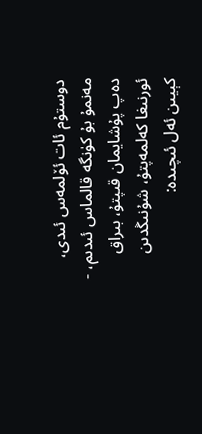دوستۇم ئات ئۆلمەس ئىدى، مەنمۇ بۇ كۈنگە قالماس ئىدىم، - دەپ پۇشايمان قىپتۇ، بىراق ئورنىغا كەلمەپتۇ، شۇنىڭدىن كېيىن ئەل ئىچىدە: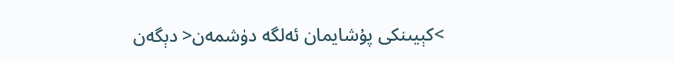>كېيىنكى پۇشايمان ئەلگە دۈشمەن< دېگەن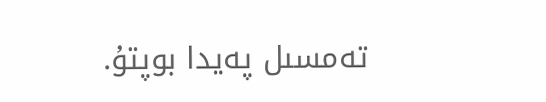تەمسىل پەيدا بوپتۇ.